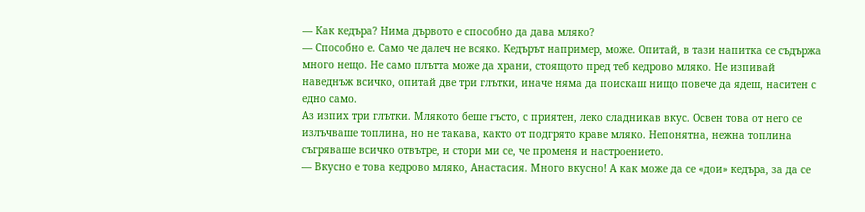— Как кедъра? Нима дървото е способно да дава мляко?
— Способно е. Само че далеч не всяко. Кедърът например, може. Опитай, в тази напитка се съдържа много нещо. Не само плътта може да храни, стоящото пред теб кедрово мляко. Не изпивай наведнъж всичко, опитай две три глътки, иначе няма да поискаш нищо повече да ядеш, наситен с едно само.
Аз изпих три глътки. Млякото беше гъсто, с приятен, леко сладникав вкус. Освен това от него се излъчваше топлина, но не такава, както от подгрято краве мляко. Непонятна, нежна топлина съгряваше всичко отвътре, и стори ми се, че променя и настроението.
— Вкусно е това кедрово мляко, Анастасия. Много вкусно! А как може да се «дои» кедъра, за да се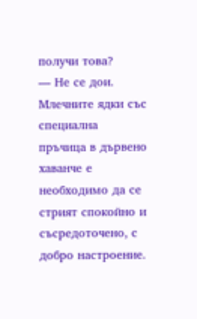получи това?
— Не се дои. Млечните ядки със специална пръчица в дървено хаванче е необходимо да се стрият спокойно и съсредоточено, с добро настроение.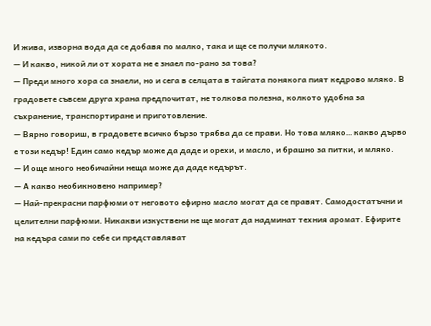И жива, изворна вода да се добавя по малко, така и ще се получи млякото.
— И какво, никой ли от хората не е знаел по-рано за това?
— Преди много хора са знаели, но и сега в селцата в тайгата понякога пият кедрово мляко. В градовете съвсем друга храна предпочитат, не толкова полезна, колкото удобна за съхранение, транспортиране и приготовление.
— Вярно говориш, в градовете всичко бързо трябва да се прави. Но това мляко… какво дърво е този кедър! Един само кедър може да даде и орехи, и масло, и брашно за питки, и мляко.
— И още много необичайни неща може да даде кедърът.
— А какво необикновено например?
— Най-прекрасни парфюми от неговото ефирно масло могат да се правят. Самодостатъчни и целителни парфюми. Никакви изкуствени не ще могат да надминат техния аромат. Ефирите на кедъра сами по себе си представляват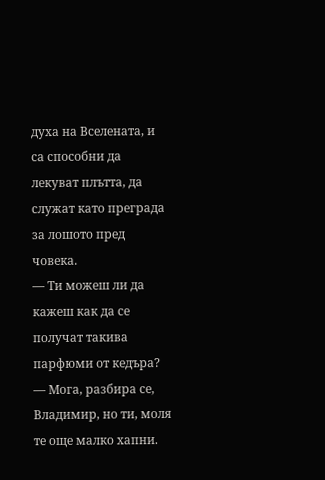духа на Вселената, и са способни да лекуват плътта, да служат като преграда за лошото пред човека.
— Ти можеш ли да кажеш как да се получат такива парфюми от кедъра?
— Мога, разбира се, Владимир, но ти, моля те още малко хапни.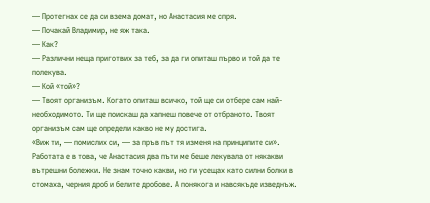— Протегнах се да си взема домат, но Анастасия ме спря.
— Почакай Владимир, не яж така.
— Как?
— Различни неща приготвих за теб, за да ги опиташ първо и той да те полекува.
— Кой «той»?
— Твоят организъм. Когато опиташ всичко, той ще си отбере сам най-необходимото. Ти ще поискаш да хапнеш повече от отбраното. Твоят организъм сам ще определи какво не му достига.
«Виж ти, — помислих си, — за пръв път тя изменя на принципите си».
Работата е в това, че Анастасия два пъти ме беше лекувала от някакви вътрешни болежки. Не знам точно какви, но ги усещах като силни болки в стомаха, черния дроб и белите дробове. А понякога и навсякъде изведнъж.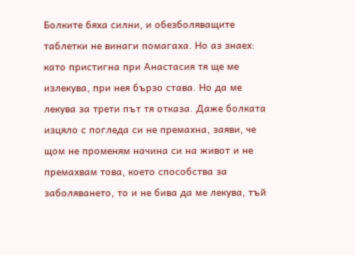Болките бяха силни, и обезболяващите таблетки не винаги помагаха. Но аз знаех: като пристигна при Анастасия тя ще ме излекува, при нея бързо става. Но да ме лекува за трети път тя отказа. Даже болката изцяло с погледа си не премахна, заяви, че щом не променям начина си на живот и не премахвам това, което способства за заболяването, то и не бива да ме лекува, тъй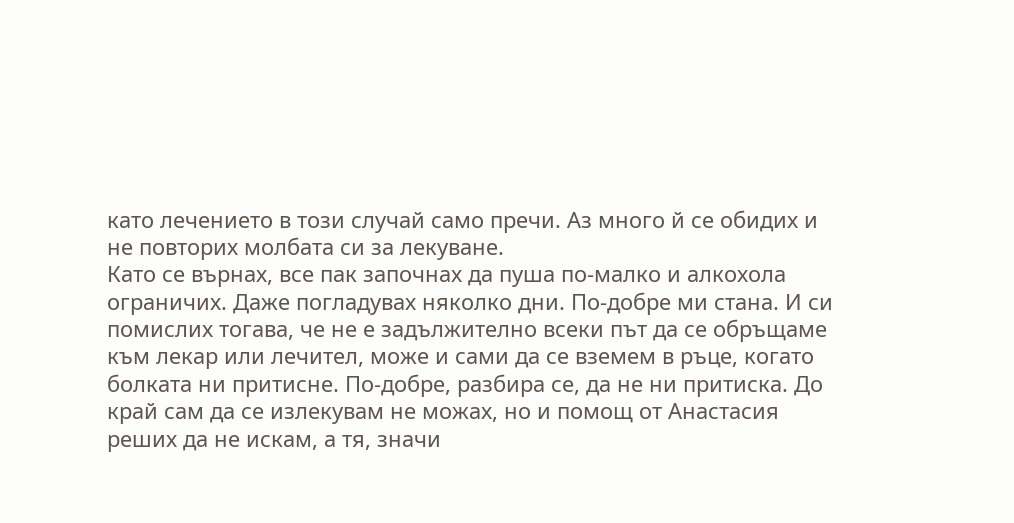като лечението в този случай само пречи. Аз много й се обидих и не повторих молбата си за лекуване.
Като се върнах, все пак започнах да пуша по-малко и алкохола ограничих. Даже погладувах няколко дни. По-добре ми стана. И си помислих тогава, че не е задължително всеки път да се обръщаме към лекар или лечител, може и сами да се вземем в ръце, когато болката ни притисне. По-добре, разбира се, да не ни притиска. До край сам да се излекувам не можах, но и помощ от Анастасия реших да не искам, а тя, значи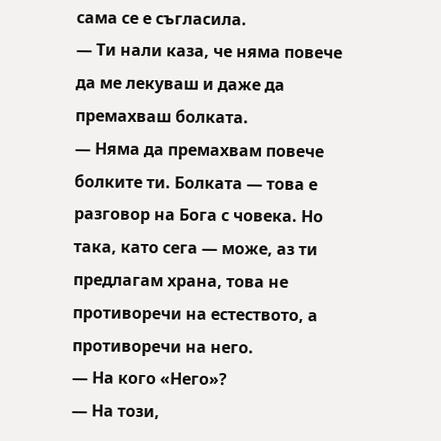сама се е съгласила.
— Ти нали каза, че няма повече да ме лекуваш и даже да премахваш болката.
— Няма да премахвам повече болките ти. Болката — това е разговор на Бога с човека. Но така, като сега — може, аз ти предлагам храна, това не противоречи на естеството, а противоречи на него.
— На кого «Него»?
— На този,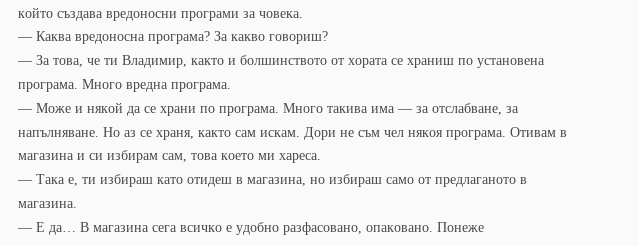който създава вредоносни програми за човека.
— Каква вредоносна програма? За какво говориш?
— За това, че ти Владимир, както и болшинството от хората се храниш по установена програма. Много вредна програма.
— Може и някой да се храни по програма. Много такива има — за отслабване, за напълняване. Но аз се храня, както сам искам. Дори не съм чел някоя програма. Отивам в магазина и си избирам сам, това което ми хареса.
— Така е, ти избираш като отидеш в магазина, но избираш само от предлаганото в магазина.
— Е да… В магазина сега всичко е удобно разфасовано, опаковано. Понеже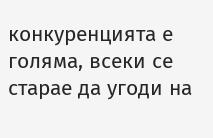конкуренцията е голяма, всеки се старае да угоди на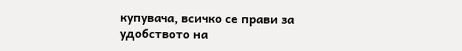купувача, всичко се прави за удобството на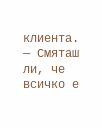клиента.
— Смяташ ли, че всичко е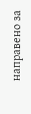направено за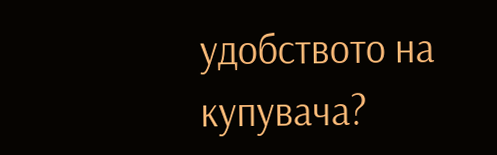удобството на купувача?